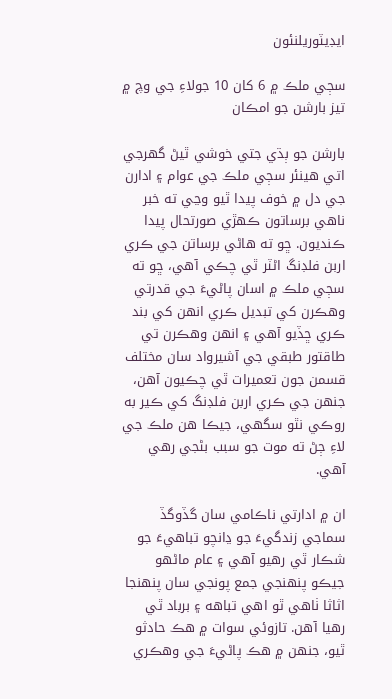ايڊيٽوريلنئون

سڄي ملڪ ۾ 6 کان 10 جولاءِ جي وچ ۾ تيز بارشن جو امڪان

بارشن جو ٻڌي جتي خوشي ٿيڻ گهرجي اتي هينئر سڄي ملڪ جي عوام ۽ ادارن جي دل ۾ خوف پيدا ٿيو وڃي ته خبر ناهي برساتون ڪهڙي صورتحال پيدا ڪنديون. ڇو ته هاڻي برساتن جي ڪري اربن فلڊنگ اڻٽر ٿي چڪي آهي، ڇو ته سڄي ملڪ ۾ اسان پاڻيءَ جي قدرتي وهڪرن کي تبديل ڪري انهن کي بند ڪري ڇڏيو آهي ۽ انهن وهڪرن تي طاقتور طبقي جي آشيرواد سان مختلف قسمن جون تعميرات ٿي چڪيون آهن، جنهن جي ڪري اربن فلڊنگ کي ڪير به روڪي نٿو سگهي، جيڪا هن ملڪ جي لاءِ ڄڻ ته موت جو سبب بڻجي رهي آهي.

ان ۾ ادارتي ناڪامي سان گڏوگڏ سماجي زندگيءَ جو ڍانچو تباهيءَ جو شڪار ٿي رهيو آهي ۽ عام ماڻهو جيڪو پنهنجي جمع پونجي سان پنهنجا اثاثا ٺاهي ٿو اهي تباهه ۽ برباد ٿي رهيا آهن. تازوئي سوات ۾ هڪ حادثو ٿيو، جنهن ۾ هڪ پاڻيءَ جي وهڪري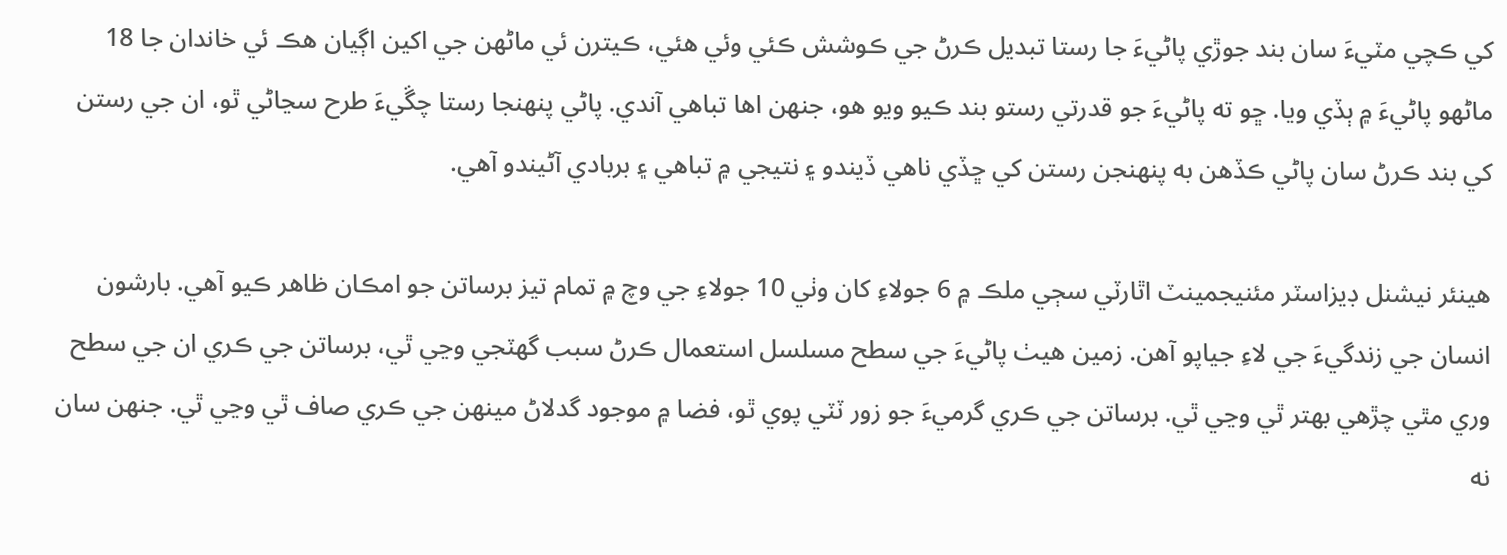کي ڪچي مٽيءَ سان بند جوڙي پاڻيءَ جا رستا تبديل ڪرڻ جي ڪوشش ڪئي وئي هئي، ڪيترن ئي ماڻهن جي اکين اڳيان هڪ ئي خاندان جا 18 ماڻهو پاڻيءَ ۾ ٻڏي ويا. ڇو ته پاڻيءَ جو قدرتي رستو بند ڪيو ويو هو، جنهن اها تباهي آندي. پاڻي پنهنجا رستا چڱيءَ طرح سڃاڻي ٿو، ان جي رستن کي بند ڪرڻ سان پاڻي ڪڏهن به پنهنجن رستن کي ڇڏي ناهي ڏيندو ۽ نتيجي ۾ تباهي ۽ بربادي آڻيندو آهي.

هينئر نيشنل ڊيزاسٽر مئنيجمينٽ اٿارٽي سڄي ملڪ ۾ 6 جولاءِ کان وٺي 10 جولاءِ جي وچ ۾ تمام تيز برساتن جو امڪان ظاهر ڪيو آهي. بارشون انسان جي زندگيءَ جي لاءِ جياپو آهن. زمين هيٺ پاڻيءَ جي سطح مسلسل استعمال ڪرڻ سبب گهٽجي وڃي ٿي، برساتن جي ڪري ان جي سطح وري مٿي چڙهي بهتر ٿي وڃي ٿي. برساتن جي ڪري گرميءَ جو زور ٽٽي پوي ٿو، فضا ۾ موجود گدلاڻ مينهن جي ڪري صاف ٿي وڃي ٿي. جنهن سان نه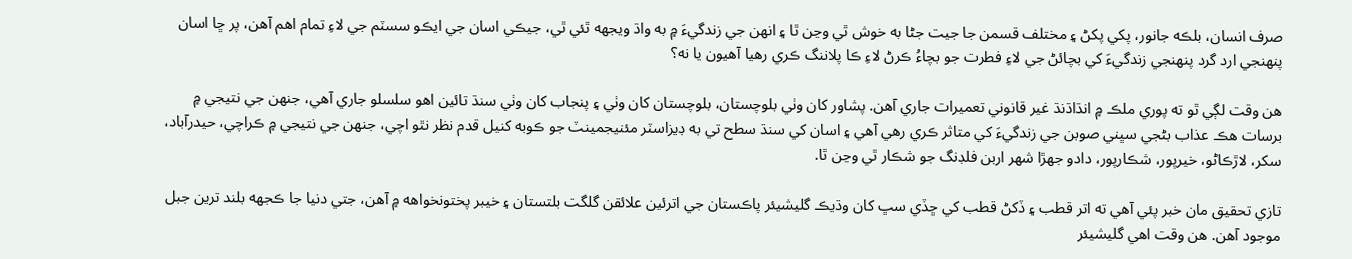صرف انسان، بلڪه جانور، پکي پکڻ ۽ مختلف قسمن جا جيت جڻا به خوش ٿي وڃن ٿا ۽ انهن جي زندگيءَ ۾ به واڌ ويجهه ٿئي ٿي، جيڪي اسان جي ايڪو سسٽم جي لاءِ تمام اهم آهن، پر ڇا اسان پنهنجي ارد گرد پنهنجي زندگيءَ کي بچائڻ جي لاءِ فطرت جو بچاءُ ڪرڻ لاءِ ڪا پلاننگ ڪري رهيا آهيون يا نه؟

هن وقت لڳي ٿو ته پوري ملڪ ۾ انڌاڌنڌ غير قانوني تعميرات جاري آهن. پشاور کان وٺي بلوچستان، بلوچستان کان وٺي ۽ پنجاب کان وٺي سنڌ تائين اهو سلسلو جاري آهي، جنهن جي نتيجي ۾ برسات هڪ عذاب بڻجي سڀني صوبن جي زندگيءَ کي متاثر ڪري رهي آهي ۽ اسان کي سنڌ سطح تي به ڊيزاسٽر مئنيجمينٽ جو ڪوبه کنيل قدم نظر نٿو اچي، جنهن جي نتيجي ۾ ڪراچي، حيدرآباد، سکر، لاڙڪاڻو، خيرپور، شڪارپور، دادو جهڙا شهر اربن فلڊنگ جو شڪار ٿي وڃن ٿا.

تازي تحقيق مان خبر پئي آهي ته اتر قطب ۽ ڏکڻ قطب کي ڇڏي سڀ کان وڌيڪ گليشيئر پاڪستان جي اترئين علائقن گلگت بلتستان ۽ خيبر پختونخواهه ۾ آهن، جتي دنيا جا ڪجهه بلند ترين جبل موجود آهن. هن وقت اهي گليشيئر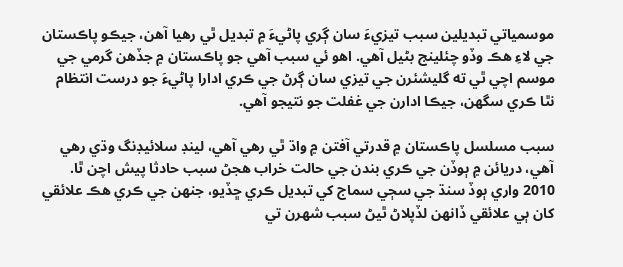موسمياتي تبديلين سبب تيزيءَ سان ڳري پاڻيءَ ۾ تبديل ٿي رهيا آهن، جيڪو پاڪستان جي لاءِ هڪ وڏو چئلينج بڻيل آهي. اهو ئي سبب آهي جو پاڪستان ۾ جڏهن گرمي جي موسم اچي ٿي ته گليشئرن جي تيزي سان ڳرڻ جي ڪري ادارا پاڻيءَ جو درست انتظام نٿا ڪري سگهن، جيڪا ادارن جي غفلت جو نتيجو آهي.

سبب مسلسل پاڪستان ۾ قدرتي آفتن ۾ واڌ ٿي رهي آهي، لينڊ سلائيڊنگ وڌي رهي آهي، دريائن ۾ ٻوڏن جي ڪري بندن جي حالت خراب هجڻ سبب حادثا پيش اچن ٿا. 2010 واري ٻوڏ سنڌ جي سڄي سماج کي تبديل ڪري ڇڏيو، جنهن جي ڪري هڪ علائقي کان ٻي علائقي ڏانهن لڏپلاڻ ٿيڻ سبب شهرن تي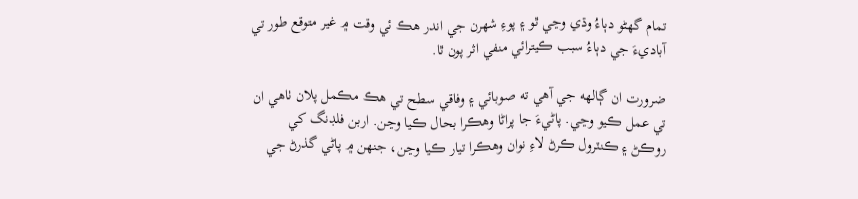تمام گهڻو دٻاءُ وڌي وڃي ٿو ۽ پوءِ شهرن جي اندر هڪ ئي وقت ۾ غير متوقع طور تي آباديءَ جي دٻاءُ سبب ڪيترائي منفي اثر پون ٿا.

ضرورت ان ڳالهه جي آهي ته صوبائي ۽ وفاقي سطح تي هڪ مڪمل پلان ٺاهي ان تي عمل ڪيو وڃي. پاڻيءَ جا پراڻا وهڪرا بحال ڪيا وڃن. اربن فلڊنگ کي روڪڻ ۽ ڪنٽرول ڪرڻ لاءِ نوان وهڪرا تيار ڪيا وڃن، جنهن ۾ پاڻي گذرڻ جي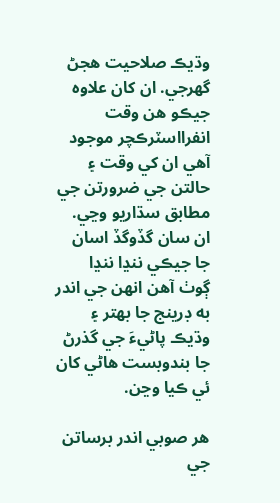وڌيڪ صلاحيت هجڻ گهرجي. ان کان علاوه جيڪو هن وقت انفرااسٽرڪچر موجود آهي ان کي وقت ۽ حالتن جي ضرورتن جي مطابق سڌاريو وڃي. ان سان گڏوگڏ اسان جا جيڪي ننڍا ننڍا ڳوٺ آهن انهن جي اندر به ڊرينج جا بهتر ۽ وڌيڪ پاڻيءَ جي گذرڻ جا بندوبست هاڻي کان ئي ڪيا وڃن.

هر صوبي اندر برساتن جي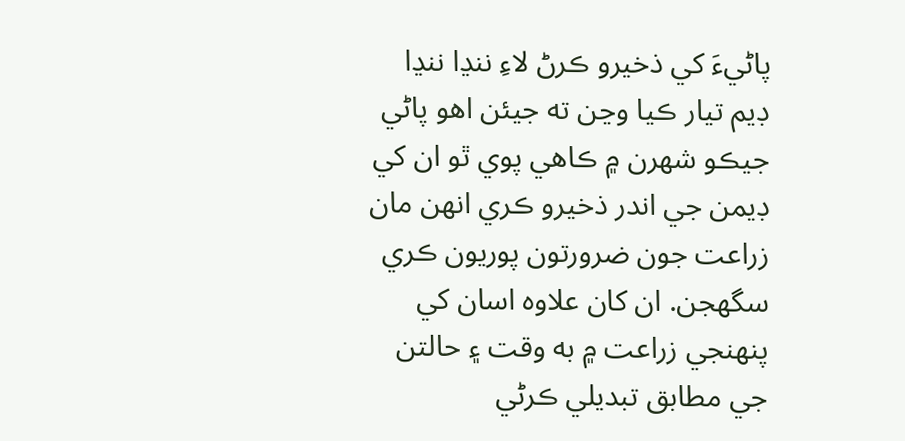پاڻيءَ کي ذخيرو ڪرڻ لاءِ ننڍا ننڍا ڊيم تيار ڪيا وڃن ته جيئن اهو پاڻي جيڪو شهرن ۾ ڪاهي پوي ٿو ان کي ڊيمن جي اندر ذخيرو ڪري انهن مان زراعت جون ضرورتون پوريون ڪري سگهجن. ان کان علاوه اسان کي پنهنجي زراعت ۾ به وقت ۽ حالتن جي مطابق تبديلي ڪرڻي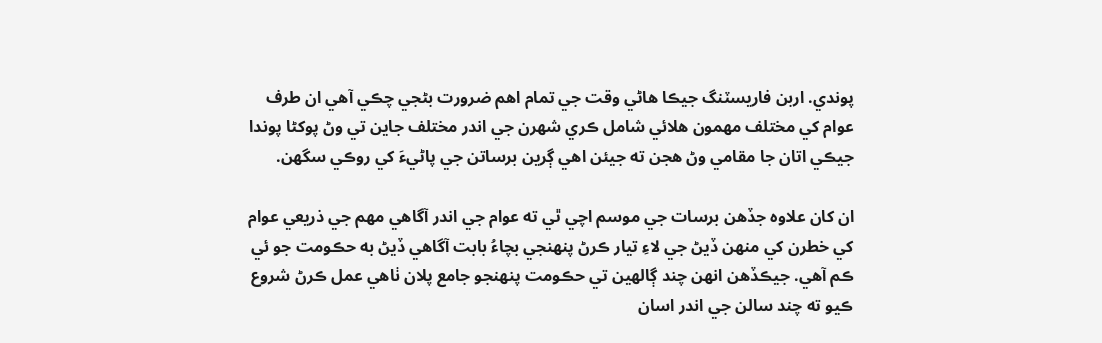پوندي. اربن فاريسٽنگ جيڪا هاڻي وقت جي تمام اهم ضرورت بڻجي چڪي آهي ان طرف عوام کي مختلف مهمون هلائي شامل ڪري شهرن جي اندر مختلف جاين تي وڻ پوکڻا پوندا جيڪي اتان جا مقامي وڻ هجن ته جيئن اهي ڳرين برساتن جي پاڻيءَ کي روڪي سگهن.

ان کان علاوه جڏهن برسات جي موسم اچي ٿي ته عوام جي اندر آگاهي مهم جي ذريعي عوام کي خطرن کي منهن ڏيڻ جي لاءِ تيار ڪرڻ پنهنجي بچاءُ بابت آگاهي ڏيڻ به حڪومت جو ئي ڪم آهي. جيڪڏهن انهن چند ڳالهين تي حڪومت پنهنجو جامع پلان ٺاهي عمل ڪرڻ شروع ڪيو ته چند سالن جي اندر اسان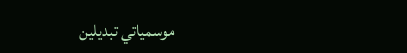موسمياتي تبديلين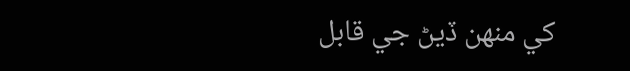کي منهن ڏيڻ جي قابل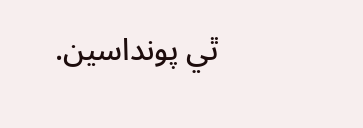ٿي پونداسين.